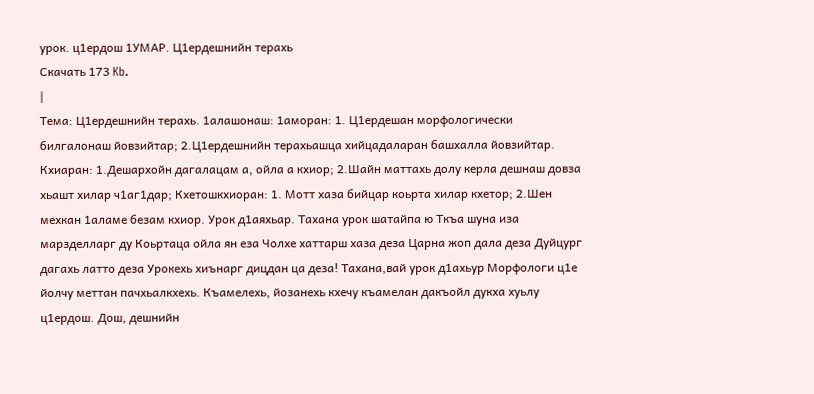урок. ц1ердош 1УМАР. Ц1ердешнийн терахь
Скачать 173 Kb.
|
Тема: Ц1ердешнийн терахь. 1алашонаш: 1аморан: 1. Ц1ердешан морфологически билгалонаш йовзийтар; 2.Ц1ердешнийн терахьашца хийцадаларан башхалла йовзийтар. Кхиаран: 1.Дешархойн дагалацам а, ойла а кхиор; 2.Шайн маттахь долу керла дешнаш довза хьашт хилар ч1аг1дар; Кхетошкхиоран: 1. Мотт хаза бийцар коьрта хилар кхетор; 2.Шен мехкан 1аламе безам кхиор. Урок д1аяхьар. Тахана урок шатайпа ю Ткъа шуна иза марзделларг ду Коьртаца ойла ян еза Чолхе хаттарш хаза деза Царна жоп дала деза Дуйцург дагахь латто деза Урокехь хиънарг дицдан ца деза! Тахана,вай урок д1ахьур Морфологи ц1е йолчу меттан пачхьалкхехь. Къамелехь, йозанехь кхечу къамелан дакъойл дукха хуьлу ц1ердош. Дош, дешнийн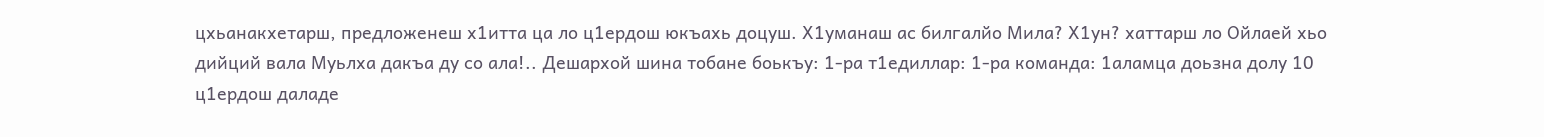цхьанакхетарш, предложенеш х1итта ца ло ц1ердош юкъахь доцуш. Х1уманаш ас билгалйо Мила? Х1ун? хаттарш ло Ойлаей хьо дийций вала Муьлха дакъа ду со ала!.. Дешархой шина тобане боькъу: 1-ра т1едиллар: 1-ра команда: 1аламца доьзна долу 10 ц1ердош даладе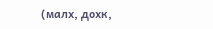(малх, дохк,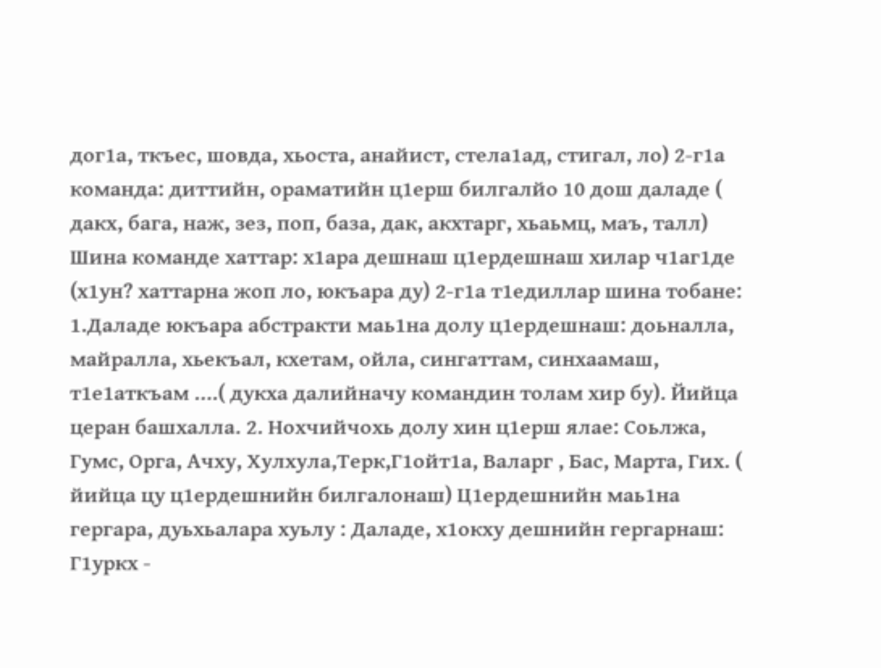дог1а, ткъес, шовда, хьоста, анайист, стела1ад, стигал, ло) 2-г1а команда: диттийн, ораматийн ц1ерш билгалйо 10 дош даладе ( дакх, бага, наж, зез, поп, база, дак, акхтарг, хьаьмц, маъ, талл) Шина команде хаттар: х1ара дешнаш ц1ердешнаш хилар ч1аг1де (х1ун? хаттарна жоп ло, юкъара ду) 2-г1а т1едиллар шина тобане: 1.Даладе юкъара абстракти маь1на долу ц1ердешнаш: доьналла, майралла, хьекъал, кхетам, ойла, сингаттам, синхаамаш, т1е1аткъам ….( дукха далийначу командин толам хир бу). Йийца церан башхалла. 2. Нохчийчохь долу хин ц1ерш ялае: Соьлжа, Гумс, Орга, Ачху, Хулхула,Терк,Г1ойт1а, Валарг , Бас, Марта, Гих. ( йийца цу ц1ердешнийн билгалонаш) Ц1ердешнийн маь1на гергара, дуьхьалара хуьлу : Даладе, х1окху дешнийн гергарнаш: Г1уркх -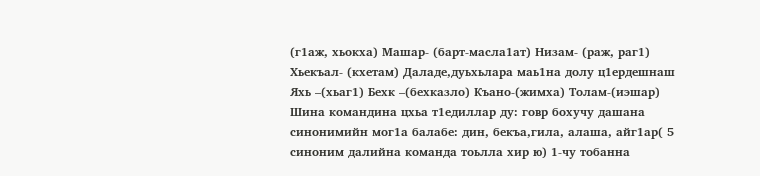(г1аж, хьокха) Машар- (барт-масла1ат) Низам- (раж, раг1) Хьекъал- (кхетам) Даладе,дуьхьлара маь1на долу ц1ердешнаш Яхь –(хьаг1) Бехк –(бехказло) Къано-(жимха) Толам-(иэшар) Шина командина цхьа т1едиллар ду: говр бохучу дашана синонимийн мог1а балабе: дин, бекъа,гила, алаша, айг1ар( 5 синоним далийна команда тоьлла хир ю) 1-чу тобанна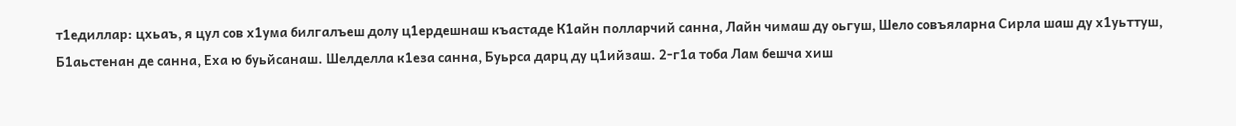т1едиллар: цхьаъ, я цул сов х1ума билгалъеш долу ц1ердешнаш къастаде К1айн полларчий санна, Лайн чимаш ду оьгуш, Шело совъяларна Сирла шаш ду х1уьттуш, Б1аьстенан де санна, Еха ю буьйсанаш. Шелделла к1еза санна, Буьрса дарц ду ц1ийзаш. 2-г1а тоба Лам бешча хиш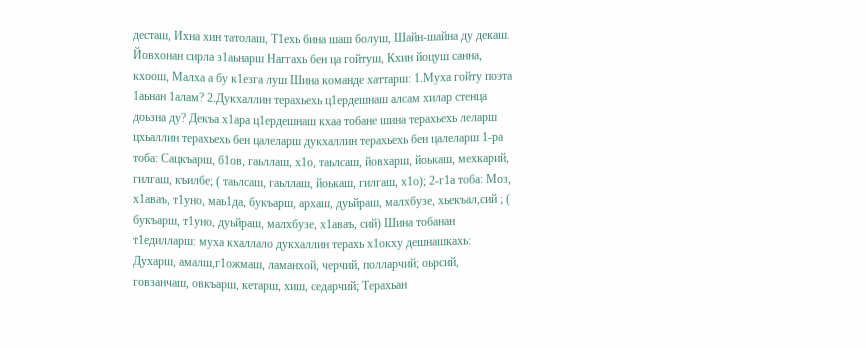десташ, Ихна хин татолаш, Т1ехь бина шаш болуш, Шайн-шайна ду декаш. Йовхонан сирла з1аьнарш Наггахь бен ца гойтуш, Кхин йоцуш санна, кхоош, Малха а бу к1езга луш Шина команде хаттарш: 1.Муха гойту поэта 1аьнан 1алам? 2.Дукхаллин терахьехь ц1ердешнаш алсам хилар стенца доьзна ду? Декъа х1ара ц1ердешнаш кхаа тобане шина терахьехь леларш цхьаллин терахьехь бен цалеларш дукхаллин терахьехь бен цалеларш 1-ра тоба: Сацкъарш, б1ов, гаьллаш, х1о, таьлсаш, йовхарш, йоькаш, мехкарий, гилгаш, къилбе; ( таьлсаш, гаьллаш, йоькаш, гилгаш, х1о); 2-г1а тоба: Моз, х1аваъ, т1уно, маь1да, букъарш, архаш, дуьйраш, малхбузе, хьекъал,сий ; ( букъарш, т1уно, дуьйраш, малхбузе, х1аваъ, сий) Шина тобанан т1едилларш: муха кхаллало дукхаллин терахь х1окху дешнашкахь: Духарш, амалш,г1ожмаш, ламанхой, черчий, полларчий; оьрсий, говзанчаш, овкъарш, кетарш, хиш, седарчий; Терахьан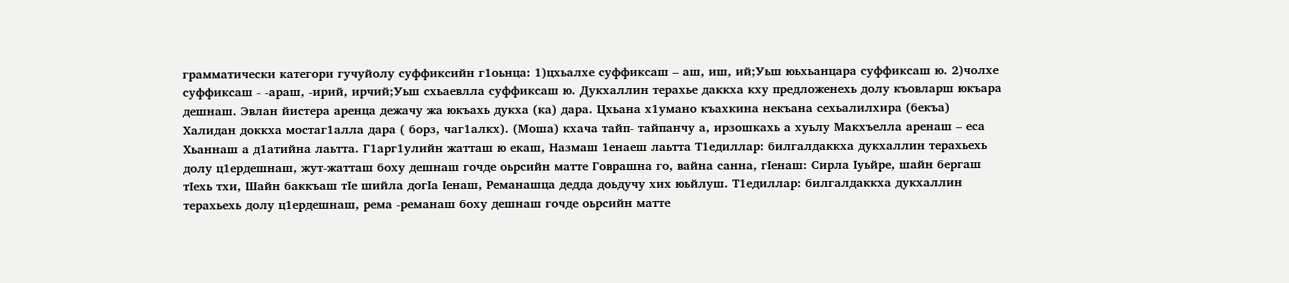грамматически категори гучуйолу суффиксийн г1оьнца: 1)цхьалхе суффиксаш – аш, иш, ий;Уьш юьхьанцара суффиксаш ю. 2)чолхе суффиксаш - -араш, -ирий, ирчий;Уьш схьаевлла суффиксаш ю. Дукхаллин терахье даккха кху предложенехь долу къовларш юкъара дешнаш. Эвлан йистера аренца дежачу жа юкъахь дукха (ка) дара. Цхьана х1умано къахкина некъана сехьалилхира (бекъа) Халидан доккха мостаг1алла дара ( борз, чаг1алкх). (Моша) кхача тайп- тайпанчу а, ирзошкахь а хуьлу Макхъелла аренаш – еса Хьаннаш а д1атийна лаьтта. Г1арг1улийн жатташ ю екаш, Назмаш 1енаеш лаьтта Т1едиллар: билгалдаккха дукхаллин терахьехь долу ц1ердешнаш, жут-жатташ боху дешнаш гочде оьрсийн матте Говрашна го, вайна санна, гIенаш: Сирла Iуьйре, шайн бергаш тIехь тхи, Шайн баккъаш тIе шийла догIа Iенаш, Реманашца дедда доьдучу хих юьйлуш. Т1едиллар: билгалдаккха дукхаллин терахьехь долу ц1ердешнаш, рема -реманаш боху дешнаш гочде оьрсийн матте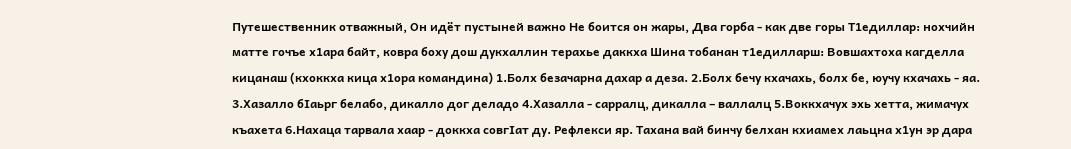Путешественник отважный, Он идёт пустыней важно Не боится он жары, Два горба - как две горы Т1едиллар: нохчийн матте гочъе х1ара байт, ковра боху дош дукхаллин терахье даккха Шина тобанан т1едилларш: Вовшахтоха кагделла кицанаш (кхоккха кица х1ора командина) 1.Болх безачарна дахар а деза. 2.Болх бечу кхачахь, болх бе, юучу кхачахь - яа. 3.Хазалло бІаьрг белабо, дикалло дог деладо 4.Хазалла - сарралц, дикалла – валлалц 5.Воккхачух эхь хетта, жимачух къахета 6.Нахаца тарвала хаар - доккха совгІат ду. Рефлекси яр. Тахана вай бинчу белхан кхиамех лаьцна х1ун эр дара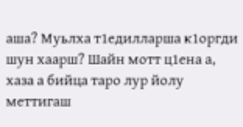аша? Муьлха т1едилларша к1оргди шун хаарш? Шайн мотт ц1ена а, хаза а бийца таро лур йолу меттигаш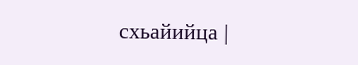схьайийца |